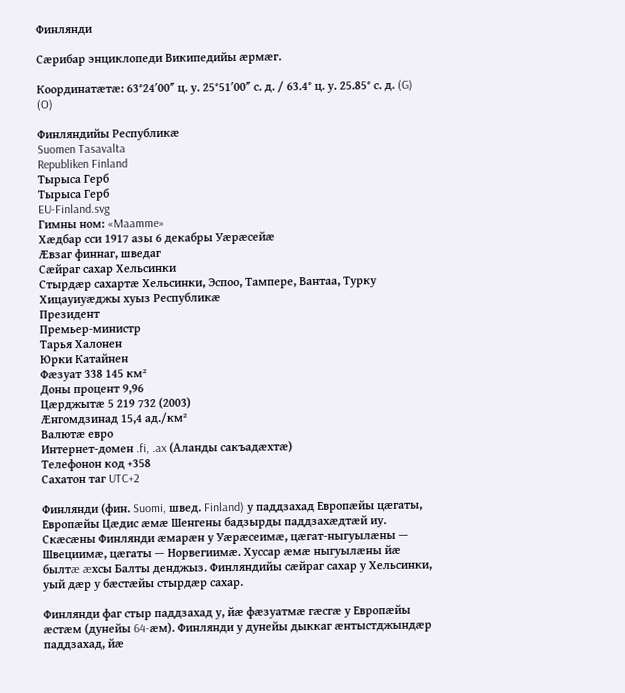Финлянди

Сæрибар энциклопеди Википедийы æрмæг.

Координатæтæ: 63°24′00″ ц. у. 25°51′00″ с. д. / 63.4° ц. у. 25.85° с. д. (G) (O)

Финляндийы Республикæ
Suomen Tasavalta
Republiken Finland
Тырыса Герб
Тырыса Герб
EU-Finland.svg
Гимны ном: «Maamme»
Хæдбар сси 1917 азы 6 декабры Уæрæсейæ
Æвзаг финнаг, шведаг
Сæйраг сахар Хельсинки
Стырдæр сахартæ Хельсинки, Эспоо, Тампере, Вантаа, Турку
Хицауиуæджы хуыз Республикæ
Президент
Премьер-министр
Тарья Халонен
Юрки Катайнен
Фæзуат 338 145 км²
Доны процент 9,96
Цæрджытæ 5 219 732 (2003)
Æнгомдзинад 15,4 ад./км²
Валютæ евро
Интернет-домен .fi, .ax (Аланды сакъадæхтæ)
Телефонон код +358
Сахатон таг UTC+2

Финлянди (фин. Suomi, швед. Finland) у паддзахад Европæйы цæгаты, Европæйы Цæдис æмæ Шенгены бадзырды паддзахæдтæй иу. Скæсæны Финлянди æмарæн у Уæрæсеимæ, цæгат-ныгуылæны — Швециимæ, цæгаты — Норвегиимæ. Хуссар æмæ ныгуылæны йæ былтæ æхсы Балты денджыз. Финляндийы сæйраг сахар у Хельсинки, уый дæр у бæстæйы стырдæр сахар.

Финлянди фаг стыр паддзахад у, йæ фæзуатмæ гæсгæ у Европæйы æстæм (дунейы 64-æм). Финлянди у дунейы дыккаг æнтыстджындæр паддзахад, йæ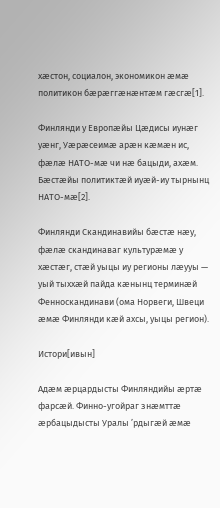хæстон, социалон, экономикон æмæ политикон бæрæггæнæнтæм гæсгæ[1].

Финлянди у Европæйы Цæдисы иунæг уæнг, Уæрæсеимæ арæн кæмæн ис, фæлæ НАТО-мæ чи нæ бацыди, ахæм. Бæстæйы политиктæй иуæй-иу тырнынц НАТО-мæ[2].

Финлянди Скандинавийы бæстæ нæу, фæлæ скандинаваг культурæмæ у хæстæг, стæй уыцы иу регионы лæууы — уый тыххæй пайда кæнынц терминæй Фенноскандинави (ома Норвеги, Швеци æмæ Финлянди кæй ахсы, уыцы регион).

Истори[ивын]

Адæм æрцардысты Финляндийы æртæ фарсæй. Финно-угойраг знæмттæ æрбацыдысты Уралы ’рдыгæй æмæ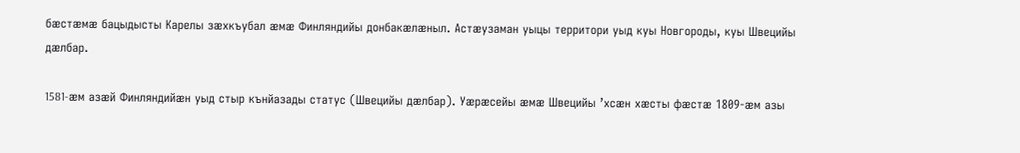бæстæмæ бацыдысты Карелы зæхкъубал æмæ Финляндийы донбакæлæныл. Астæузаман уыцы территори уыд куы Новгороды, куы Швецийы дæлбар.

1581-æм азæй Финляндийæн уыд стыр кънйазады статус (Швецийы дæлбар). Уæрæсейы æмæ Швецийы ’хсæн хæсты фæстæ 1809-æм азы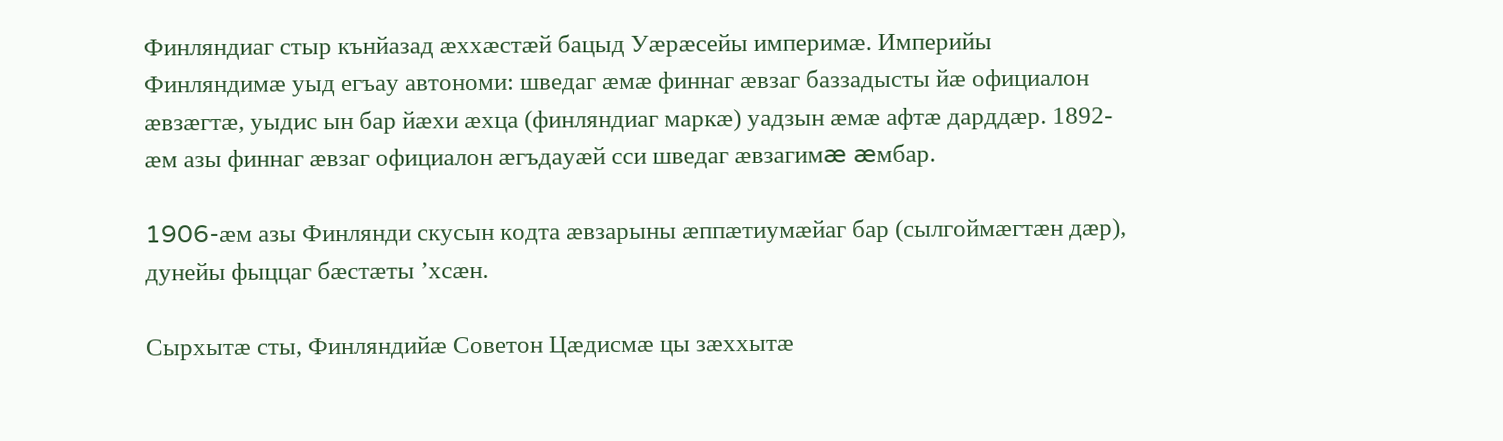Финляндиаг стыр кънйазад æххæстæй бацыд Уæрæсейы империмæ. Империйы Финляндимæ уыд егъау автономи: шведаг æмæ финнаг æвзаг баззадысты йæ официалон æвзæгтæ, уыдис ын бар йæхи æхца (финляндиаг маркæ) уадзын æмæ афтæ дарддæр. 1892-æм азы финнаг æвзаг официалон æгъдауæй сси шведаг æвзагимæ æмбар.

1906-æм азы Финлянди скусын кодта æвзарыны æппæтиумæйаг бар (сылгоймæгтæн дæр), дунейы фыццаг бæстæты ’хсæн.

Сырхытæ сты, Финляндийæ Советон Цæдисмæ цы зæххытæ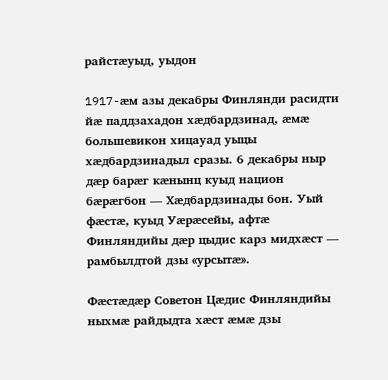райстæуыд, уыдон

1917-æм азы декабры Финлянди расидти йæ паддзахадон хæдбардзинад, æмæ большевикон хицауад уыцы хæдбардзинадыл сразы. 6 декабры ныр дæр барæг кæнынц куыд национ бæрæгбон — Хæдбардзинады бон. Уый фæстæ, куыд Уæрæсейы, афтæ Финляндийы дæр цыдис карз мидхæст — рамбылдтой дзы «урсытæ».

Фæстæдæр Советон Цæдис Финляндийы ныхмæ райдыдта хæст æмæ дзы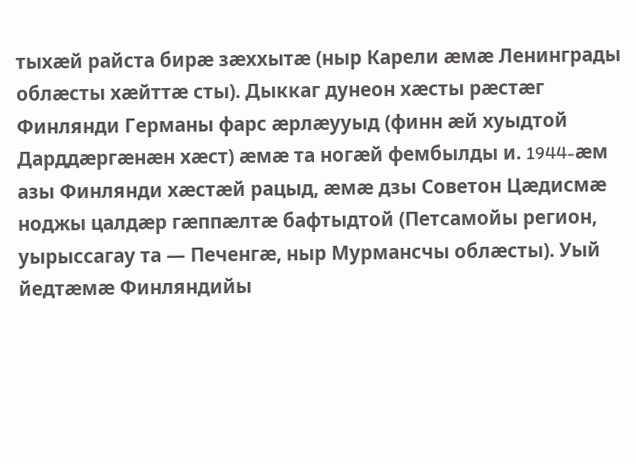тыхæй райста бирæ зæххытæ (ныр Карели æмæ Ленинграды облæсты хæйттæ сты). Дыккаг дунеон хæсты рæстæг Финлянди Германы фарс æрлæууыд (финн æй хуыдтой Дарддæргæнæн хæст) æмæ та ногæй фембылды и. 1944-æм азы Финлянди хæстæй рацыд, æмæ дзы Советон Цæдисмæ ноджы цалдæр гæппæлтæ бафтыдтой (Петсамойы регион, уырыссагау та — Печенгæ, ныр Мурмансчы облæсты). Уый йедтæмæ Финляндийы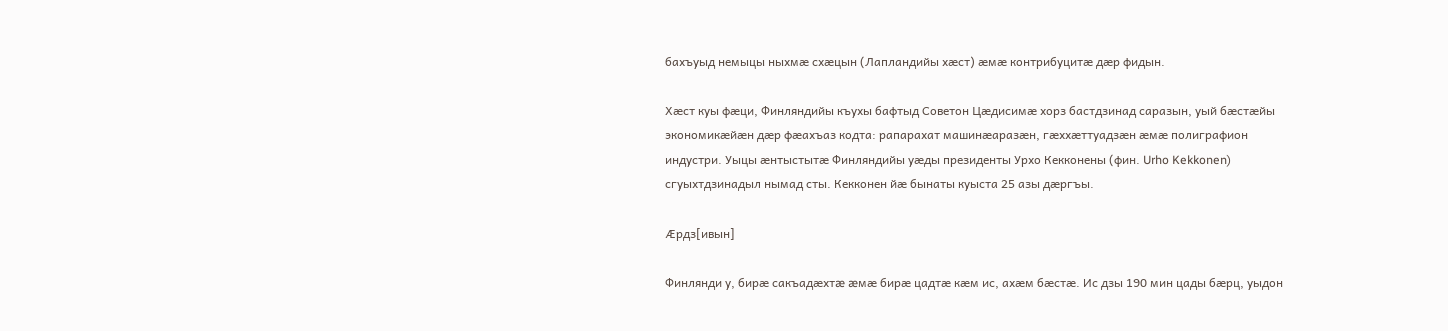бахъуыд немыцы ныхмæ схæцын (Лапландийы хæст) æмæ контрибуцитæ дæр фидын.

Хæст куы фæци, Финляндийы къухы бафтыд Советон Цæдисимæ хорз бастдзинад саразын, уый бæстæйы экономикæйæн дæр фæахъаз кодта: рапарахат машинæаразæн, гæххæттуадзæн æмæ полиграфион индустри. Уыцы æнтыстытæ Финляндийы уæды президенты Урхо Кекконены (фин. Urho Kekkonen) сгуыхтдзинадыл нымад сты. Кекконен йæ бынаты куыста 25 азы дæргъы.

Æрдз[ивын]

Финлянди у, бирæ сакъадæхтæ æмæ бирæ цадтæ кæм ис, ахæм бæстæ. Ис дзы 190 мин цады бæрц, уыдон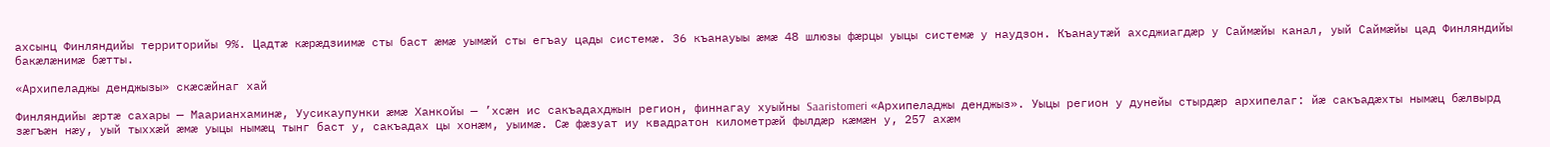ахсынц Финляндийы территорийы 9%. Цадтæ кæрæдзиимæ сты баст æмæ уымæй сты егъау цады системæ. 36 къанауыы æмæ 48 шлюзы фæрцы уыцы системæ у наудзон. Къанаутæй ахсджиагдæр у Саймæйы канал, уый Саймæйы цад Финляндийы бакæлæнимæ бæтты.

«Архипеладжы денджызы» скæсæйнаг хай

Финляндийы æртæ сахары — Маарианхаминæ, Уусикаупунки æмæ Ханкойы — ’хсæн ис сакъадахджын регион, финнагау хуыйны Saaristomeri «Архипеладжы денджыз». Уыцы регион у дунейы стырдæр архипелаг: йæ сакъадæхты нымæц бæлвырд зæгъæн нæу, уый тыххæй æмæ уыцы нымæц тынг баст у, сакъадах цы хонæм, уыимæ. Сæ фæзуат иу квадратон километрæй фылдæр кæмæн у, 257 ахæм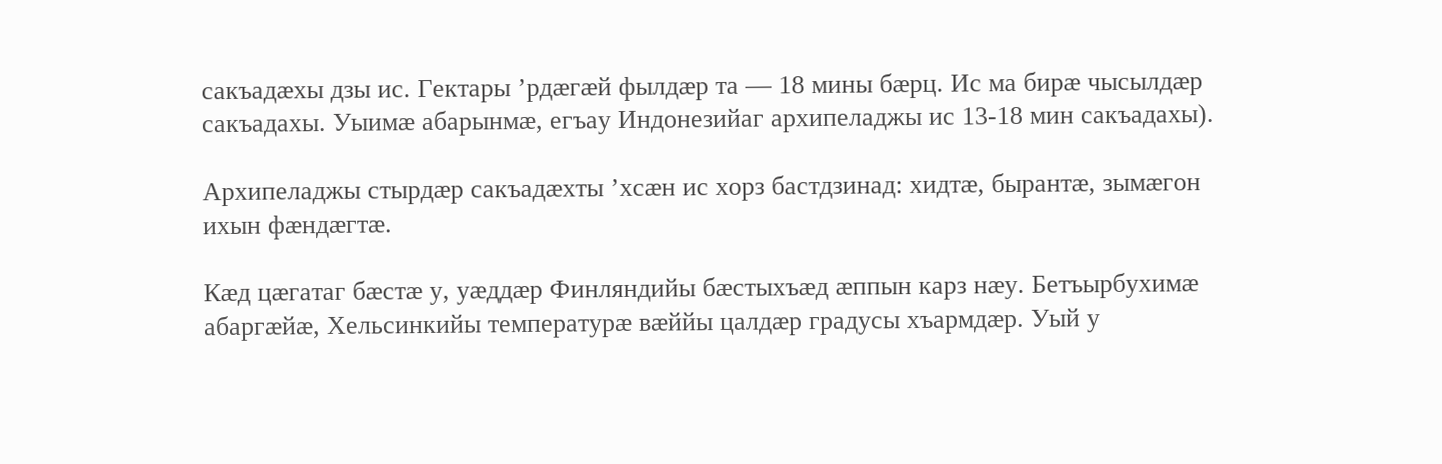сакъадæхы дзы ис. Гектары ’рдæгæй фылдæр та — 18 мины бæрц. Ис ма бирæ чысылдæр сакъадахы. Уыимæ абарынмæ, егъау Индонезийаг архипеладжы ис 13-18 мин сакъадахы).

Архипеладжы стырдæр сакъадæхты ’хсæн ис хорз бастдзинад: хидтæ, бырантæ, зымæгон ихын фæндæгтæ.

Кæд цæгатаг бæстæ у, уæддæр Финляндийы бæстыхъæд æппын карз нæу. Бетъырбухимæ абаргæйæ, Хельсинкийы температурæ вæййы цалдæр градусы хъармдæр. Уый у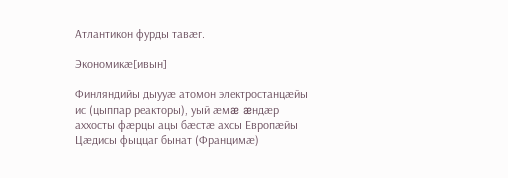Атлантикон фурды тавæг.

Экономикæ[ивын]

Финляндийы дыууæ атомон электростанцæйы ис (цыппар реакторы), уый æмæ æндæр аххосты фæрцы ацы бæстæ ахсы Европæйы Цæдисы фыццаг бынат (Францимæ)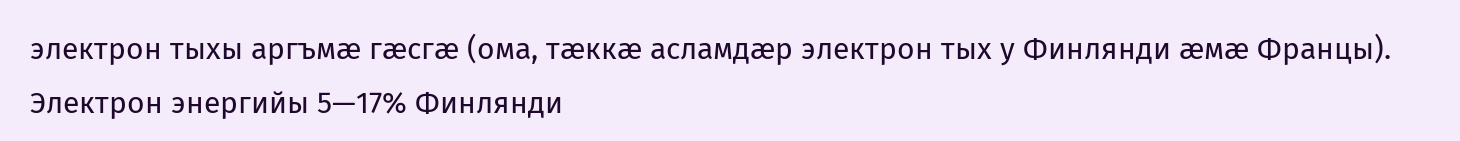электрон тыхы аргъмæ гæсгæ (ома, тæккæ асламдæр электрон тых у Финлянди æмæ Францы). Электрон энергийы 5—17% Финлянди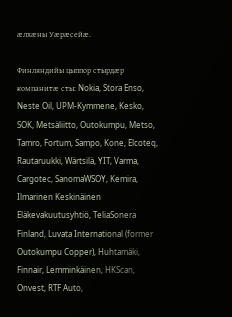æлхæны Уæрæсейæ.

Финляндийы цыппор стырдæр компанитæ сты: Nokia, Stora Enso, Neste Oil, UPM-Kymmene, Kesko, SOK, Metsäliitto, Outokumpu, Metso, Tamro, Fortum, Sampo, Kone, Elcoteq, Rautaruukki, Wärtsilä, YIT, Varma, Cargotec, SanomaWSOY, Kemira, Ilmarinen Keskinäinen Eläkevakuutusyhtiö, TeliaSonera Finland, Luvata International (former Outokumpu Copper), Huhtamäki, Finnair, Lemminkäinen, HKScan, Onvest, RTF Auto,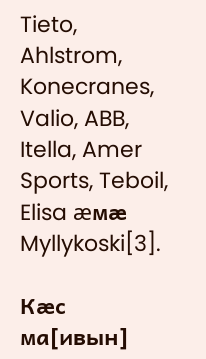Tieto, Ahlstrom, Konecranes, Valio, ABB, Itella, Amer Sports, Teboil, Elisa æмæ Myllykoski[3].

Кæс ма[ивын]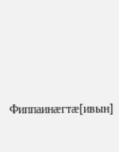Фиппаинæгтæ[ивын]